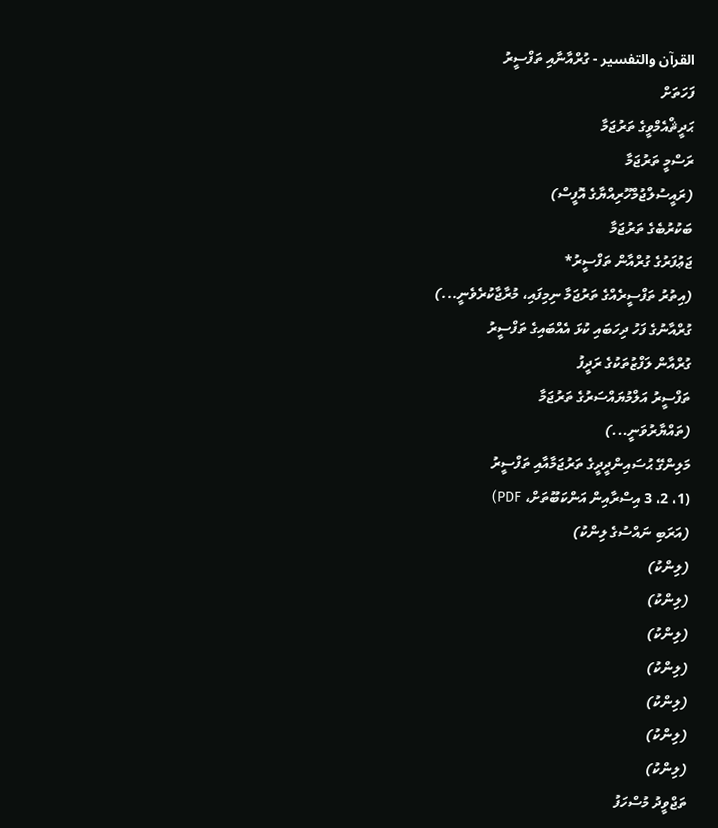القرآن والتفسير - ގުރްއާނާއި ތަފްސީރު
ފަހަތަށް
ޙަދީޘްއެމްވީގެ ތަރުޖަމާ
ރަސްމީ ތަރުޖަމާ
(ރައީސުލްޖުމްހޫރިއްޔާގެ އޮފީސް)
ބަކުރުބެގެ ތަރުޖަމާ
ޖަޢުފަރުގެ ގުރްއާން ތަފްސީރު*
(އިތުރު ތަފްސީރެއްގެ ތަރުޖަމާ ނިމިފައި، މުރާޖާކުރެވެނީ...)
ގުރްއާނުގެ ފަހު ދިހަބައި ކުޅަ އެއްބައިގެ ތަފްސީރު
ގުރްއާން ލަފްޒުތަކުގެ ރަދީފު
ތަފްސީރު އަލްމުޔައްސަރުގެ ތަރުޖަމާ
(ތައްޔާރުވަނީ...)
މަލިންގޭ ޙުސައިންދީދީގެ ތަރުޖަމާއާއި ތަފްސީރު
(1، 2، 3 އިސްރާއިން އަންކަބޫތަށް، PDF)
(އަރަބި ނައްސުގެ ލިންކު)
(ލިންކު)
(ލިންކު)
(ލިންކު)
(ލިންކު)
(ލިންކު)
(ލިންކު)
(ލިންކު)
ތަޖްވީދު މުސްހަފު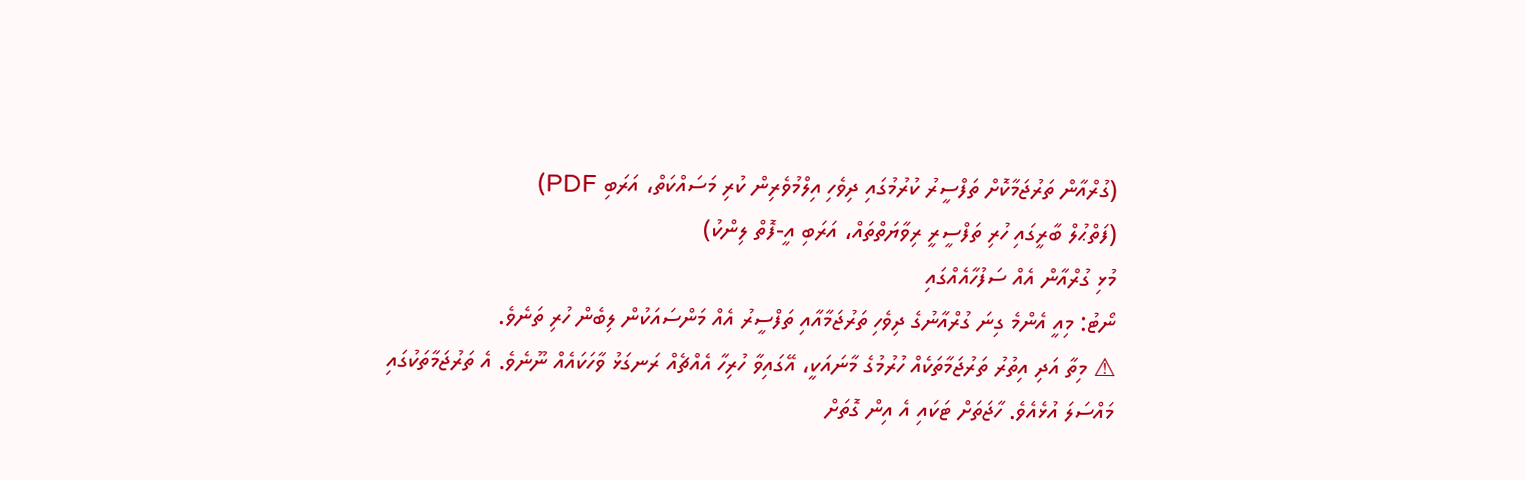(ގުރްއާން ތަރުޖަމާކޮށް ތަފްސީރު ކުރުމުގައި ދިވެހި އިލްމުވެރިން ކުރި މަސައްކަތް، އަރަބި PDF)
(ފަތްޙުލް ބާރީގައި ހުރި ތަފްސީރީ ރިވާޔަތްތައް، އަރަބި އީ-ފޮތް ލިންކު)
މުޅި ގުރްއާން އެއް ސަފުހާއެއްގައި
ނޯޓު: މިއީ އެންމެ ގިނަ ގުރްއާނުގެ ދިވެހި ތަރުޖަމާއާއި ތަފްސީރު އެއް މަންސައަކުން ލިބެން ހުރި ތަނެވެ.
⚠ މިތާ އަދި އިތުރު ތަރުޖަމާތަކެއް ހުރުމުގެ މާނައަކީ، އޭގައިވާ ހުރިހާ އެއްޗެއް ރަނގަޅު ވާހަކައެއް ނޫނެވެ. އެ ތަރުޖަމާތަކުގައި މައްސަލަ އުޅެއެވެ. ހާޖަތަށް ޓަކައި އެ އިން ގޮތަށް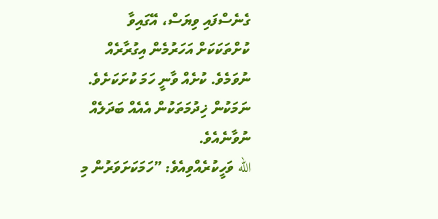ގެނެސްފައި ވިޔަސް، އޭގައިވާ ކުށްތަކަކަށް އަހަރުމެން އިގުރާރެއް ނުވަމެވެ. ކުށެއް ވާނީ ހަމަ ކުށަކަށެވެ. ނަމަކުން ޚިދުމަތަކުން އެއެއް ބަދަލެއް ނުވާނެއެވެ.
الله ވަހީކުރެއްވިއެވެ: ”ހަމަކަށަވަރުން މި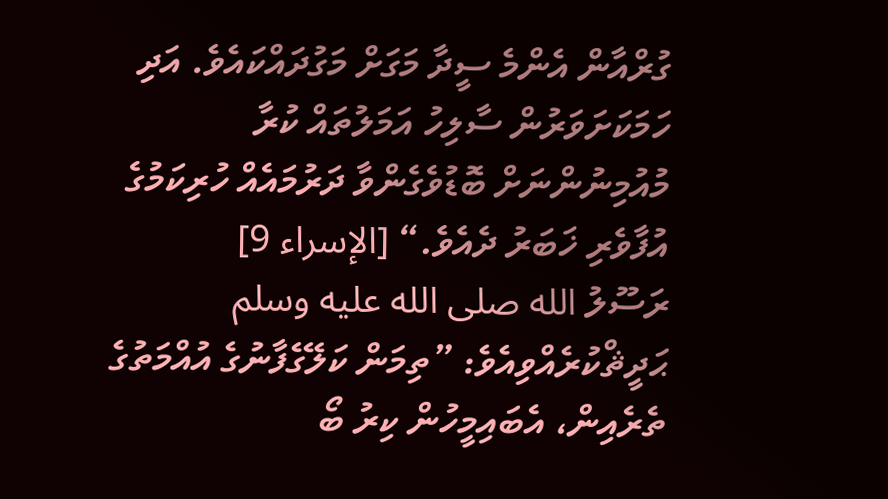ގުރްއާން އެންމެ ސީދާ މަގަށް މަގުދައްކައެވެ. އަދި ހަމަކަށަވަރުން ސާލިހު އަމަލުތައް ކުރާ މުއުމިނުންނަށް ބޮޑުވެގެންވާ ދަރުމައެއް ހުރިކަމުގެ އުފާވެރި ޚަބަރު ދެއެވެ.“ [الإسراء 9]
ރަސޫލު الله صلى الله عليه وسلم ޙަދީޘްކުރެއްވިއެވެ: ”ތިމަން ކަލޭގެފާނުގެ އުއްމަތުގެ ތެރެއިން، އެބައިމީހުން ކިރު ބޯ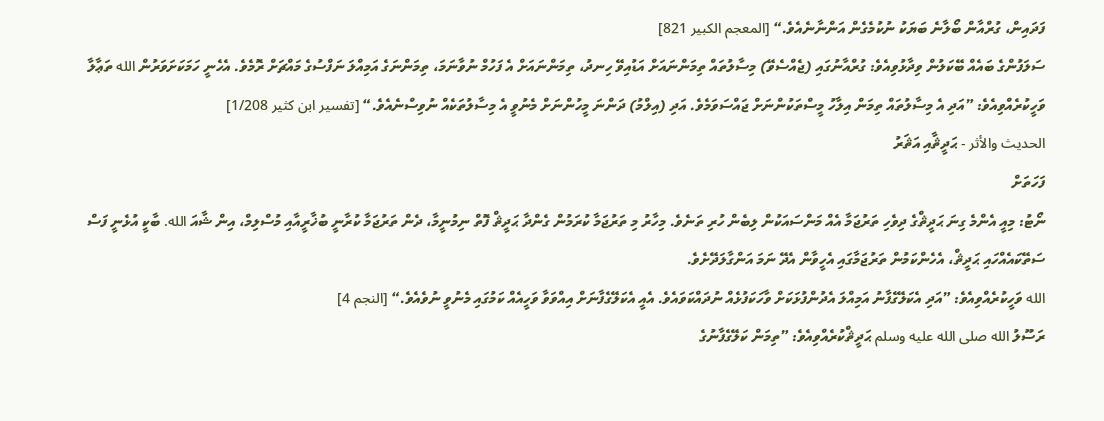ފަދައިން، ގުރްއާން ބޯލާނެ ބަޔަކު ނުކުމެގެން އަންނާނެއެވެ.“ [المعجم الكبير 821]
ސަލަފުންގެ ބައެއް ބޭކަލުން ވިދާޅުވިއެވެ: ގުރްއާނުގައި (ޖެއްސެވޭ) މިސާލުތައް ތިމަންނައަށް އަޑުއިވޭ ހިނދު، ތިމަންނައަށް އެ ފަހުމް ނުވާނަމަ، ތިމަންނަގެ އަމިއްލަ ނަފްސުގެ މައްޗަށް ރޮމެވެ. އެހެނީ ހަމަކަށަވަރުން الله ތަޢާލާ ވަހީކުރެއްވިއެވެ: ”އަދި އެ މިސާލުތައް ތިމަން އިލާހު މީސްތަކުންނަށް ޖައްސަވަމެވެ. އަދި (އިލްމު) ދަންނަ މީހުންނަށް މެނުވީ އެ މިސާލުތަކެއް ނުވިސްނެއެވެ.“ [تفسير ابن كثير 1/208]
الحديث والأثر - ޙަދީޘާއި އަޘަރު
ފަހަތަށް
ނޯޓު: މިއީ އެންމެ ގިނަ ޙަދީޘްގެ ދިވެހި ތަރުޖަމާ އެއް މަންސައަކުން ލިބެން ހުރި ތަނެވެ. މިހާރު މި ތަރުޖަމާ ކުރަމުން ގެންދާ ޙަދީޘް ފޮތް ނިމުނީމާ، ދެން ތަރުޖަމާ ކުރާނީ ބުޚާރީއާއި މުސްލިމް، އިން ޝާއަ الله. ބާކީ އުޅެނީ ފަސް ސަތޭކައެއްހައި ޙަދީޘް، އެހެންކަމުން ތަރުޖަމާގައި އެހީވާން އެދޭ ނަމަ އަންގާލަދޭށެވެ.
الله ވަހީކުރެއްވިއެވެ: ”އަދި އެކަލޭގެފާނު އަމިއްލަ އެދުންފުޅަކަށް ވާހަކަފުޅެއް ނުދައްކަވައެވެ. އެއީ އެކަލޭގެފާނަށް އިއްވަވާ ވަހީއެއް ކަމުގައި މެނުވީ ނުވެއެވެ.“ [النجم 4]
ރަސޫލު الله صلى الله عليه وسلم ޙަދީޘްކުރެއްވިއެވެ: ”ތިމަން ކަލޭގެފާނުގެ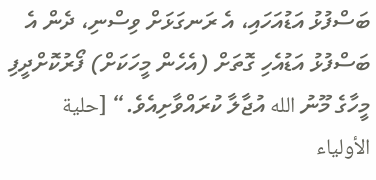ބަސްފުޅު އަޑުއަހައި، އެ ރަނގަޅަށް ވިސްނި، ދެން އެ ބަސްފުޅު އަޑުއެހި ގޮތަށް (އެހެން މީހަކަށް) ފޯރުކޮށްދީފި މީހާގެ މޫނު الله އުޖާލާ ކުރައްވާށިއެވެ.“ [حلية الأولياء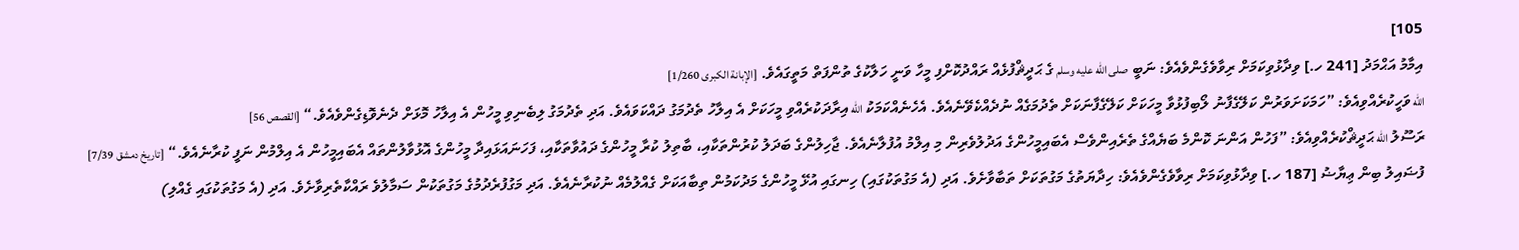105]
އިމާމު އަޙްމަދު [241 ހ.] ވިދާޅުވިކަމަށް ރިވާވެގެންވެއެވެ: ނަބީ صلى الله عليه وسلم ގެ ޙަދީޘްފުޅެއް ރައްދުކޮށްފި މީހާ ވަނީ ހަލާކުގެ ތުންފަތް މަތީގައެވެ. [الإبانة الكبرى 1/260]
الله ވަހީކުރެއްވިއެވެ: ”ހަމަކަށަވަރުން ކަލޭގެފާނު ލޯބިފުޅުވާ މީހަކަށް ކަލޭގެފާނަކަށް ތެދުމަގެއް ނުދެއްކެވޭނެއެވެ. އެހެނެއްކަމަކު الله އިރާދަކުރެއްވި މީހަކަށް އެ އިލާހު ތެދުމަގު ދައްކަވައެވެ. އަދި ތެދުމަގު ލިބެނިވި މީހުން އެ އިލާހު މޮޅަށް ދެނެވޮޑިގެންވެއެވެ.“ [القصص 56]
ރަސޫލު الله ޙަދީޘްކުރެއްވިއެވެ: ”ފަހުން އަންނަ ކޮންމެ ބަޔެއްގެ ތެރެއިންވެސް އެބައިމީހުންގެ އަދުލުވެރިން މި އިލްމު އުފުލާނެއެވެ. ޖާހިލުންގެ ބަދަލު ކުރުންތަކާއި، ބާތިލު ކުރާ މީހުންގެ ދައުވާތަކާއި، ފަހަނައަޅައިދާ މީހުންގެ އޮޅުވާލުންތައް އެބައިމީހުން އެ އިލްމުން ނަފީ ކުރާނެއެވެ.“ [تاريخ دمشق 7/39]
ފުޟައިލު ބިން ޢިޔާޟު [187 ހ.] ވިދާޅުވިކަމަށް ރިވާވެގެންވެއެވެ: ހިދާޔަތުގެ މަގުތަކަށް ތަބާވާށެވެ. އަދި (އެ މަގުތަކުގައި) ހިނގައި އުޅޭ މީހުންގެ މަދުކަމުން ތިބާއަކަށް ގެއްލުމެއް ނުކުރާނެއެވެ. އަދި މަގުފުރެދުމުގެ މަގުތަކުން ސަމާލުވެ ރައްކާތެރިވާށެވެ. އަދި (އެ މަގުތަކުގައި ގެއްލި)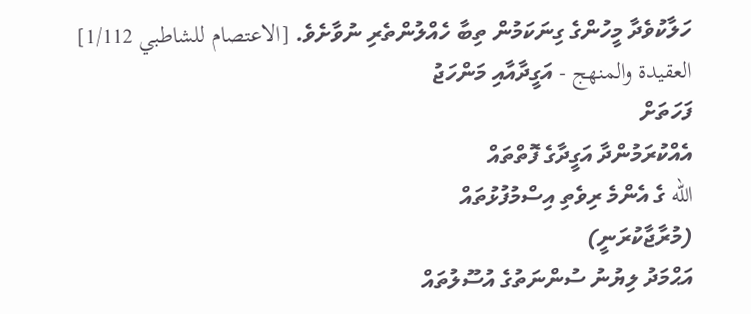ހަލާކުވެދާ މީހުންގެ ގިނަކަމުން ތިބާ ހެއްލުންތެރި ނުވާށެވެ. [الاعتصام للشاطبي 1/112]
العقيدة والمنهج - އަގީދާއާއި މަންހަޖު
ފަހަތަށް
އެއްކުރަމުންދާ އަގީދާގެ ފޮތްތައް
الله ގެ އެންމެ ރިވެތި އިސްމުފުޅުތައް
(މުރާޖާކުރަނީ)
އަޙްމަދު ލިޔުނު ސުންނަތުގެ އުސޫލުތައް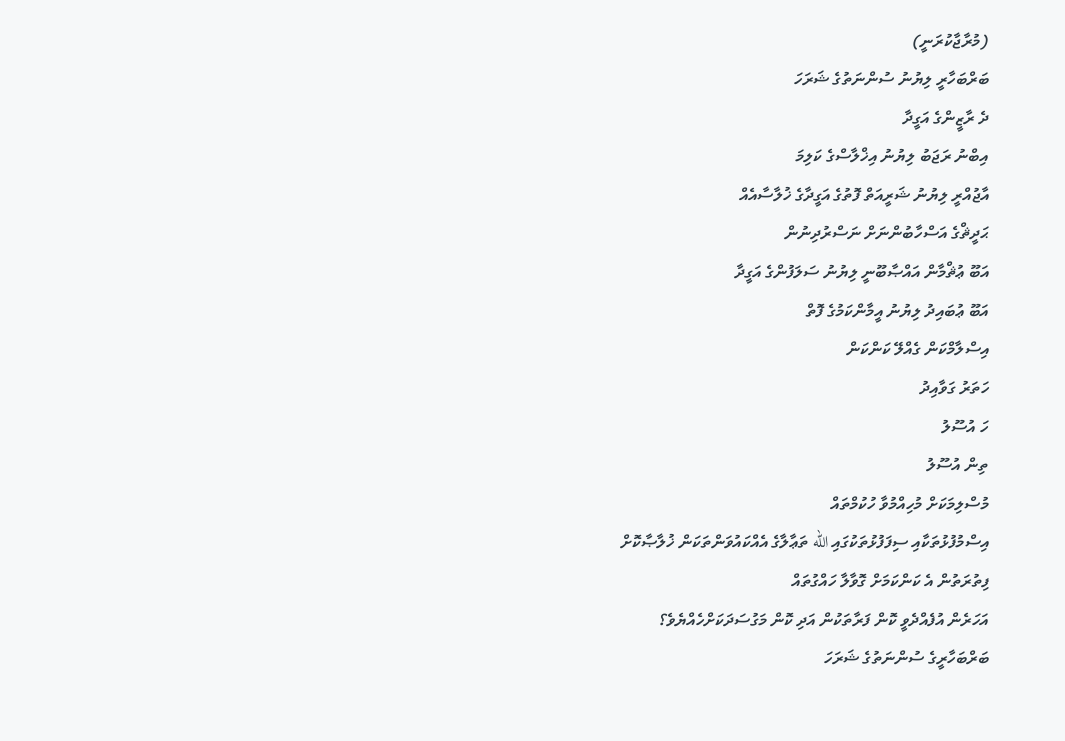(މުރާޖާކުރަނީ)
ބަރްބަހާރީ ލިޔުނު ސުންނަތުގެ ޝަރަހަ
ދެ ރާޒީންގެ އަގީދާ
އިބްނު ރަޖަބު ލިޔުނު އިޚްލާސްގެ ކަލިމަ
އާޖުއްރީ ލިޔުނު ޝަރީއަތް ފޮތުގެ އަގީދާގެ ޚުލާސާއެއް
ޙަދީޘްގެ އަސްހާބުންނަށް ނަސްރުދިނުން
އަބޫ ޢުޘްމާން އައްޞާބޫނީ ލިޔުނު ސަލަފުންގެ އަގީދާ
އަބޫ ޢުބައިދު ލިޔުނު އީމާންކަމުގެ ފޮތް
އިސްލާމްކަން ގެއްލޭ ކަންކަން
ހަތަރު ގަވާއިދު
ހަ އުސޫލު
ތިން އުސޫލު
މުސްލިމަކަށް މުހިއްމުވާ ހުކުމްތައް
އިސްމުފުޅުތަކާއި ސިފަފުޅުތަކުގައި الله ތަޢާލާގެ އެއްކައުވަންތަކަން ޚުލާޞާކޮށް
ފިތުރަތުން އެ ކަންކަމަށް ގޮވާލާ ހައްގުތައް
އަހަރެން އުފެއްދެވީ ކޮން ފަރާތަކުން އަދި ކޮން މަގުސަދަކަށްހެއްޔެވެ؟
ބަރްބަހާރީގެ ސުންނަތުގެ ޝަރަހަ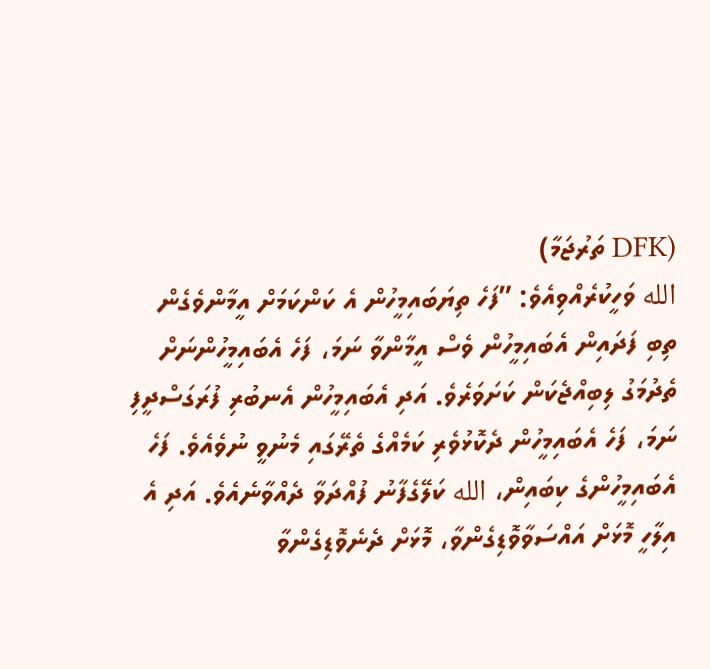(DFK ތަރުޖަމާ)
الله ވަހީކުރެއްވިއެވެ: ”ފަހެ ތިޔަބައިމީހުން އެ ކަންކަމަށް އީމާންވެގެން ތިބި ފަދައިން އެބައިމީހުން ވެސް އީމާންވާ ނަމަ، ފަހެ އެބައިމީހުންނަށް ތެދުމަގު ލިބިއްޖެކަން ކަށަވަރެވެ. އަދި އެބައިމީހުން އެނބުރި ފުރަގަސްދީފި ނަމަ، ފަހެ އެބައިމީހުން ދެކޮޅުވެރި ކަމެއްގެ ތެރޭގައި މެނުވީ ނުވެއެވެ. ފަހެ އެބައިމީހުންގެ ކިބައިން، الله ކަލޭގެފާނު ފުއްދަވާ ދެއްވާނެއެވެ. އަދި އެ އިލާހީ މޮޅަށް އައްސަވާވޮޑިގެންވާ، މޮޅަށް ދެނެވޮޑިގެންވާ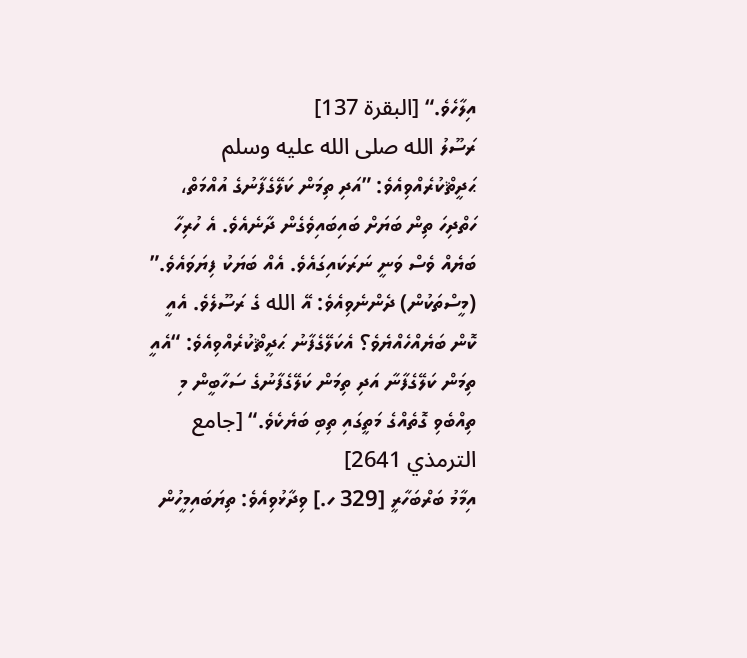އިލާހެވެ.“ [البقرة 137]
ރަސޫލު الله صلى الله عليه وسلم ޙަދީޘްކުރެއްވިއެވެ: ”އަދި ތިމަން ކަލޭގެފާނުގެ އުއްމަތް، ހަތްދިހަ ތިން ބަޔަށް ބައިބައިވެގެން ދާނެއެވެ. އެ ހުރިހާ ބަޔެއް ވެސް ވަނީ ނަރަކައިގައެވެ. އެއް ބަޔަކު ފިޔަވައެވެ.” (މީސްތަކުން) ދެންނެވިއެވެ: އޭ الله ގެ ރަސޫލެވެ. އެއީ ކޮން ބަޔެއްހެއްޔެވެ؟ އެކަލޭގެފާނު ޙަދީޘްކުރެއްވިއެވެ: “އެއީ ތިމަން ކަލޭގެފާނާ އަދި ތިމަން ކަލޭގެފާނުގެ ސަހާބީން މި ތިއްބެވި ގޮތެއްގެ މަތީގައި ތިބި ބަޔެކެވެ.“ [جامع الترمذي 2641]
އިމާމު ބަރްބަހާރީ [329 ހ.] ވިދާޅުވިއެވެ: ތިޔަބައިމީހުން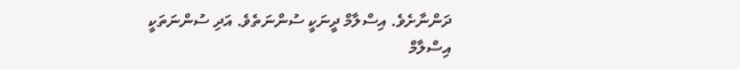ދަންނާށެވެ. އިސްލާމް ދީނަކީ ސުންނަތެވެ. އަދި ސުންނަތަކީ އިސްލާމް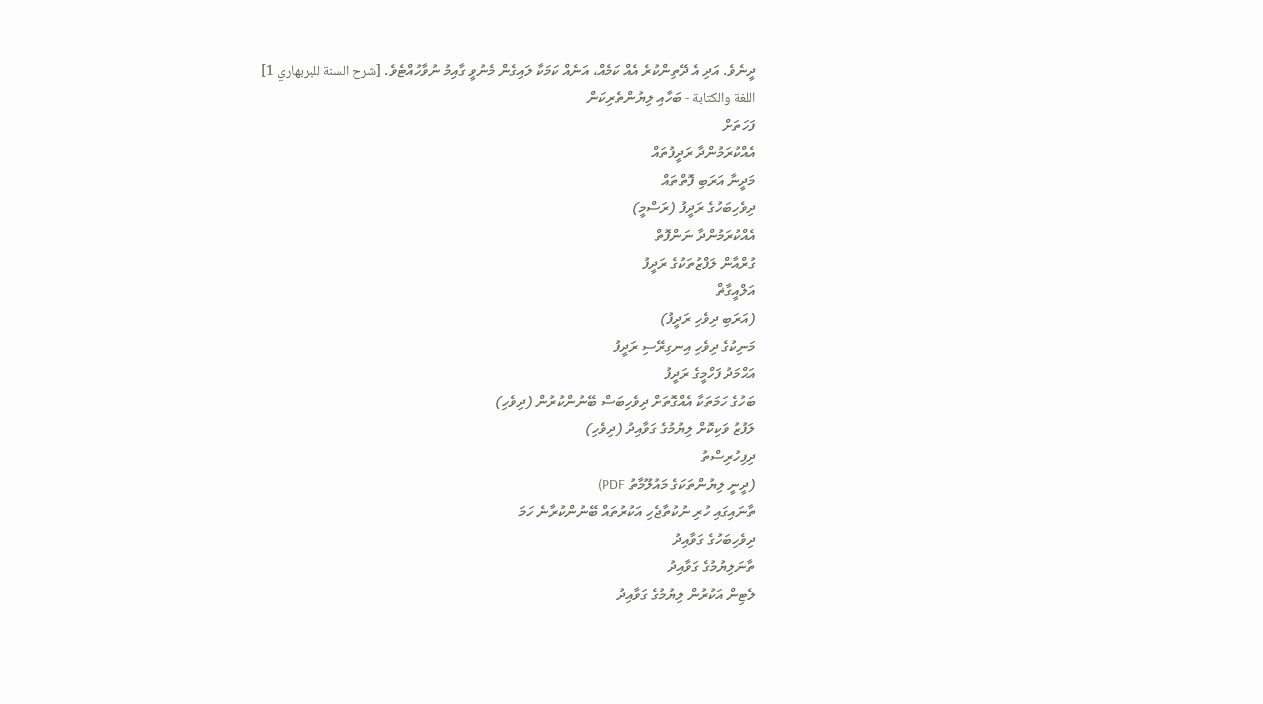ދީނެވެ. އަދި އެ ދޭތިންކުރެ އެއް ކަމެއް، އަނެއް ކަމަކާ ލައިގެން މެނުވީ ގާއިމު ނުވާހުއްޓެވެ. [شرح السنة للبربهاري 1]
اللغة والكتابة - ބަހާއި ލިޔުންތެރިކަން
ފަހަތަށް
އެއްކުރަމުންދާ ރަދީފުތައް
މަދީނާ އަރަބި ފޮތްތައް
ދިވެހިބަހުގެ ރަދީފު (ރަސްމީ)
އެއްކުރަމުންދާ ނަންފޮތް
ގުރްއާން ލަފްޒުތަކުގެ ރަދީފު
އަލްއީގާޡް
(އަރަބި ދިވެހި ރަދީފު)
މަނިކުގެ ދިވެހި އިނގިރޭސި ރަދީފު
އަޙްމަދު ފަހްމީގެ ރަދީފު
ބަހުގެ ހަމަތަކާ އެއްގޮތަށް ދިވެހިބަސް ބޭނުންކުރުން (ދިވެހި)
ލަފުޒު ވަކިކޮށް ލިޔުމުގެ ގަވާއިދު (ދިވެހި)
ދިފިހުރިސްތު
(ދީނީ ލިޔުންތަކަގެ މައުލޫމާތު PDF)
ތާނައިގައި ހުރި ނުކުތާޖެހި އަކުރުތައް ބޭނުންކުރާނެ ހަމަ
ދިވެހިބަހުގެ ގަވާއިދު
ތާނަލިޔުމުގެ ގަވާއިދު
ލެޓިން އަކުރުން ލިޔުމުގެ ގަވާއިދު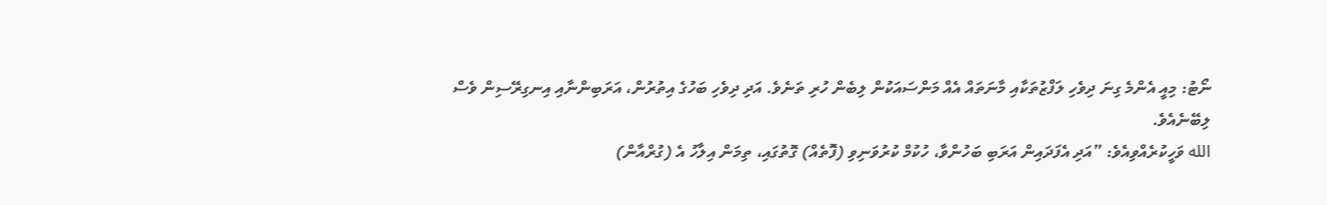ނޯޓު: މިއީ އެންމެ ގިނަ ދިވެހި ލަފްޒުތަކާއި މާނަތައް އެއް މަންސައަކުން ލިބެން ހުރި ތަނެވެ. އަދި ދިވެހި ބަހުގެ އިތުރުން، އަރަބިންނާއި އިނގިރޭސިން ވެސް ލިބޭނެއެވެ.
الله ވަހީކުރެއްވިއެވެ: ”އަދި އެފަދައިން އަރަބި ބަހުންވާ، ހުކުމް ކުރުވަނިވި (ފޮތެއް) ގޮތުގައި، ތިމަން އިލާހު އެ (ގުރްއާން)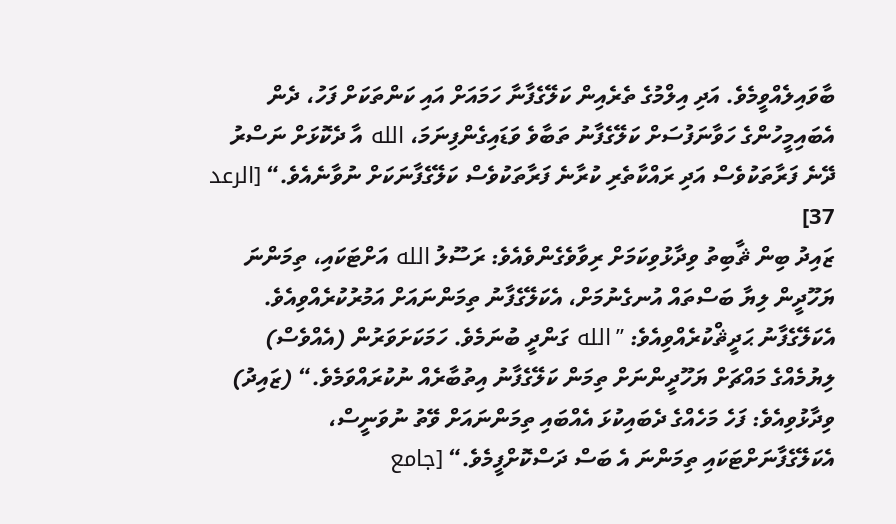ބާވައިލެއްވީމެވެ. އަދި އިލްމުގެ ތެރެއިން ކަލޭގެފާނާ ހަމައަށް އައި ކަންތަކަށް ފަހު، ދެން އެބައިމީހުންގެ ހަވާނަފުސަށް ކަލޭގެފާނު ތަބާވެ ވަޑައިގެންފިނަމަ، الله އާ ދެކޮޅަށް ނަސްރު ދޭނެ ފަރާތަކުވެސް އަދި ރައްކާތެރި ކުރާނެ ފަރާތަކުވެސް ކަލޭގެފާނަކަށް ނުވާނެއެވެ.“ [الرعد 37]
ޒައިދު ބިން ޘާބިތު ވިދާޅުވިކަމަށް ރިވާވެގެންވެއެވެ: ރަސޫލު الله އަށްޓަކައި، ތިމަންނަ ޔަހޫދީން ލިޔާ ބަސްތައް އުނގެނުމަށް، އެކަލޭގެފާނު ތިމަންނައަށް އަމުރުކުރެއްވިއެވެ. އެކަލޭގެފާނު ޙަދީޘްކުރެއްވިއެވެ: ”الله ގަންދީ ބުނަމެވެ. ހަމަކަށަވަރުން (އެއްވެސް) ލިޔުމެއްގެ މައްޗަށް ޔަހޫދީންނަށް ތިމަން ކަލޭގެފާނު އިތުބާރެއް ނުކުރައްވަމެވެ.“ (ޒައިދު) ވިދާޅުވިއެވެ: ފަހެ މަހެއްގެ ދެބައިކުޅަ އެއްބައި ތިމަންނައަށް ވޭތު ނުވަނީސް، އެކަލޭގެފާނަށްޓަކައި ތިމަންނަ އެ ބަސް ދަސްކޮށްފީމެވެ.“ [جامع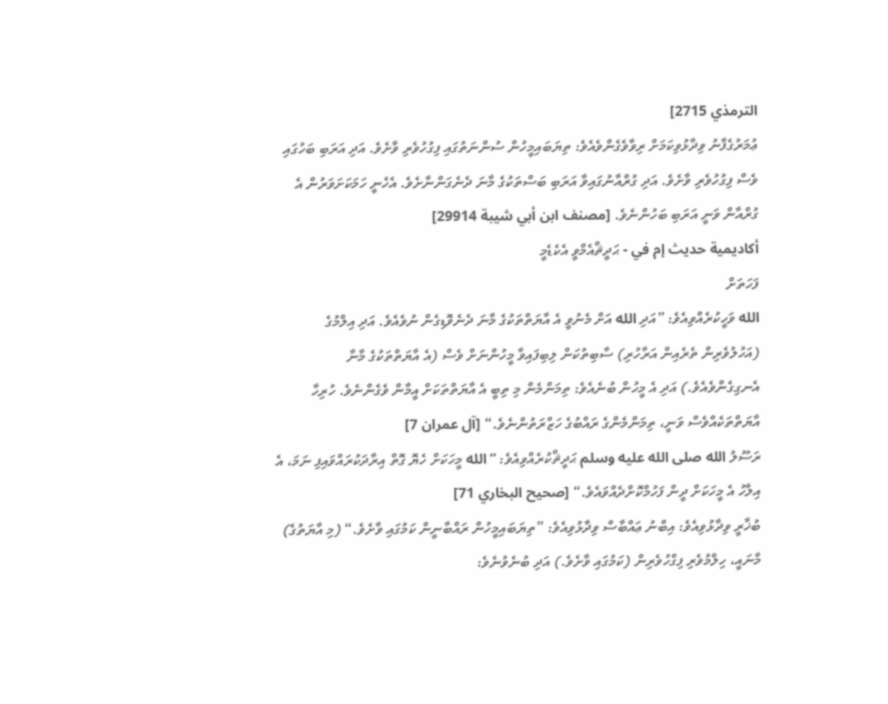الترمذي 2715]
ޢުމަރުގެފާނު ވިދާޅުވިކަމަށް ރިވާވެގެންވެއެވެ: ތިޔަބައިމީހުން ސުންނަތުގައި ފިގުހުވެރި ވާށެވެ. އަދި އަރަބި ބަހުގައި ވެސް ފިގުހުވެރި ވާށެވެ. އަދި ގުރްއާނުގައިވާ އަރަބި ބަސްތަކުގެ މާނަ ދެނެގަންނާށެވެ. އެހެނީ ހަމަކަށަވަރުން އެ ގުރްއާން ވަނީ އަރަބި ބަހުންނެވެ. [مصنف ابن أبي شيبة 29914]
أكاديمية حديث إم في - ޙަދީޘްއެމްވީ އެކެޑެމީ
ފަހަތަށް
الله ވަހީކުރެއްވިއެވެ: ”އަދި الله އަށް މެނުވީ އެ އާޔަތްތަކުގެ މާނަ ދެނެވޮޑިގެން ނުވެއެވެ. އަދި އިލްމުގެ (އަހުލުވެރިން ތެރެއިން އަރާހުރި) ސާބިތުކަން ލިބިފައިވާ މީހުންނަށް ވެސް (އެ އާޔަތްތަކުގެ މާނާ އެނގިގެންވެއެވެ.) އަދި އެ މީހުން ބުނެއެވެ: ތިމަންމެން މި ތިބީ އެ އާޔަތްތަކަށް އީމާން ވެގެންނެވެ. ހުރިހާ އާޔަތްތަކެއްވެސް ވަނީ، ތިމަންމެންގެ ރައްބުގެ ހަޒްރަތުންނެވެ.“ [آل عمران 7]
ރަސޫލު الله صلى الله عليه وسلم ޙަދީޘްކުރެއްވިއެވެ: ”الله މީހަކަށް ހެޔޮ ގޮތް އިރާދަކުރައްވައިފި ނަމަ، އެ އިލާހު އެ މީހަކަށް ދީން ފަހުމްކޮށްދެއްވައެވެ.“ [صحيح البخاري 71]
ބުޚާރީ ވިދާޅުވިއެވެ: އިބްނު ޢައްބާސް ވިދާޅުވިއެވެ: ”ތިޔަބައިމީހުން ރައްބާނީން ކަމުގައި ވާށެވެ.“ (މި އާޔަތުގެ) މާނައީ، ހިލްމުވެރި ފިގްހުވެރިން (ކަމުގައި ވާށެވެ.) އަދި ބުނެވުނެވެ: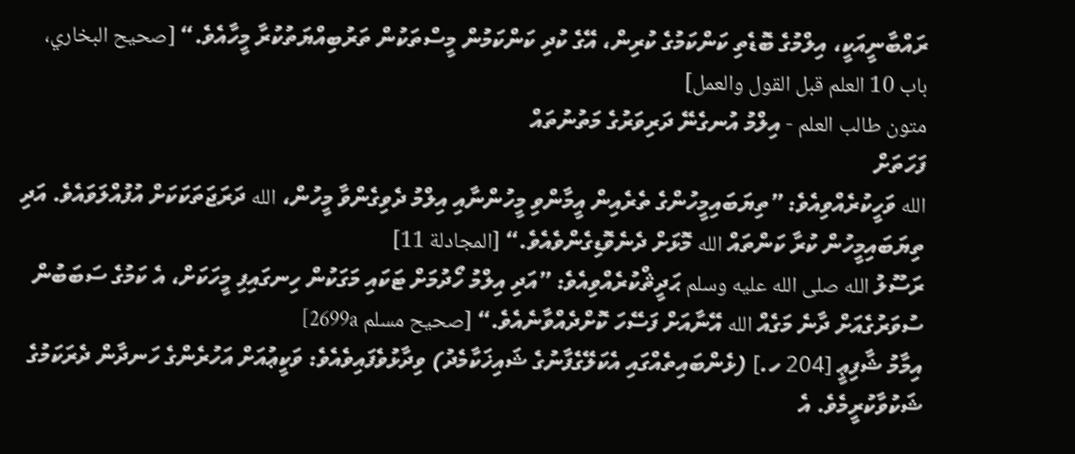ރައްބާނީއަކީ، އިލްމުގެ ބޮޑެތި ކަންކަމުގެ ކުރިން، އޭގެ ކުދި ކަންކަމުން މީސްތަކުން ތަރުބިއްޔަތުކުރާ މީހާއެވެ.“ [صحيح البخاري، باب ‌‌10 العلم قبل القول والعمل]
متون طالب العلم - އިލްމު އުނގެނޭ ދަރިވަރުގެ މަތުނުތައް
ފަހަތަށް
الله ވަހީކުރެއްވިއެވެ: ”ތިޔަބައިމީހުންގެ ތެރެއިން އީމާންވި މީހުންނާއި އިލްމު ދެވިގެންވާ މީހުން، الله ދަރަޖަތަކަކަށް އުފުއްލަވައެވެ. އަދި ތިޔަބައިމީހުން ކުރާ ކަންތައް الله މޮޅަށް ދެނެވޮޑިގެންވެއެވެ.“ [المجادلة 11]
ރަސޫލު الله صلى الله عليه وسلم ޙަދީޘްކުރެއްވިއެވެ: ”އަދި އިލްމު ހޯދުމަށް ޓަކައި މަގަކުން ހިނގައިފި މީހަކަށް، އެ ކަމުގެ ސަބަބުން ސުވަރުގެއަށް ދާނެ މަގެއް الله އޭނާއަށް ފަސޭހަ ކޮށްދެއްވާނެއެވެ.“ [صحيح مسلم 2699a]
އިމާމު ޝާފިޢީ [204 ހ.] (ޅެންބައިތެއްގައި އެކަލޭގެފާނުގެ ޝައިޚަކާމެދު) ވިދާޅުވެފައިވެއެވެ: ވަކީޢުއަށް އަހުރެންގެ ހަނދާން ދެރަކަމުގެ ޝަކުވާކުރީމެވެ. އެ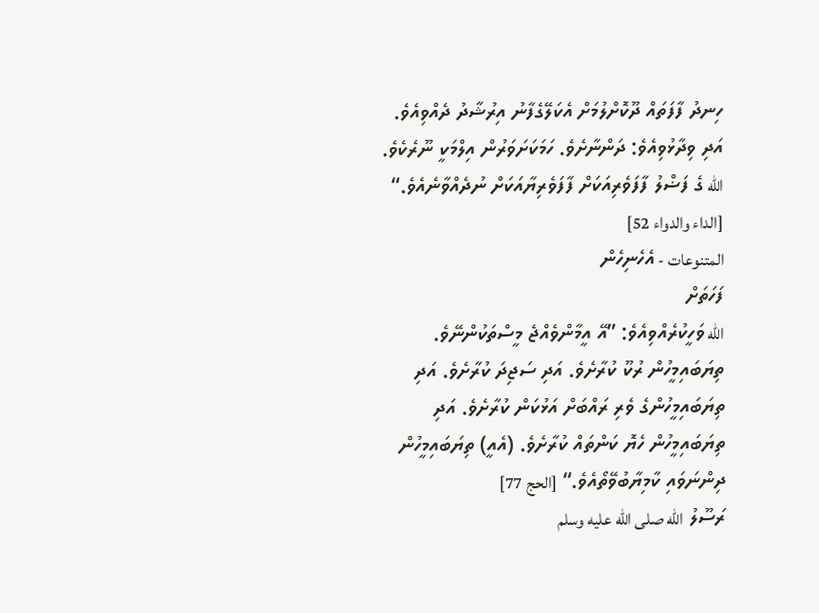ހިނދު ފާފަތައް ދޫކޮށްލުމަށް އެކަލޭގެފާނު އިރުޝާދު ދެއްވިއެވެ. އަދި ވިދާޅުވިއެވެ: ދަންނާށެވެ. ހަމަކަށަވަރުން އިލްމަކީ ނޫރެކެވެ. الله ގެ ފަޟްލު ފާފަވެރިއަކަށް ފާފަވެރިޔާއަކަށް ނުދެއްވާނެއެވެ.“ [الداء والدواء 52]
المتنوعات - އެހެނިހެން
ފަހަތަށް
الله ވަހީކުރެއްވިއެވެ: ”އޭ އީމާންވެއްޖެ މީސްތަކުންނޭވެ. ތިޔަބައިމީހުން ރުކޫ ކުރާށެވެ. އަދި ސަޖިދަ ކުރާށެވެ. އަދި ތިޔަބައިމީހުންގެ ވެރި ރައްބަށް އަޅުކަން ކުރާށެވެ. އަދި ތިޔަބައިމީހުން ހެޔޮ ކަންތައް ކުރާށެވެ. (އެއީ) ތިޔަބައިމީހުން ދިންނަވައި ކާމިޔާބުވޭތޯއެވެ.“ [الحج 77]
ރަސޫލު الله صلى الله عليه وسلم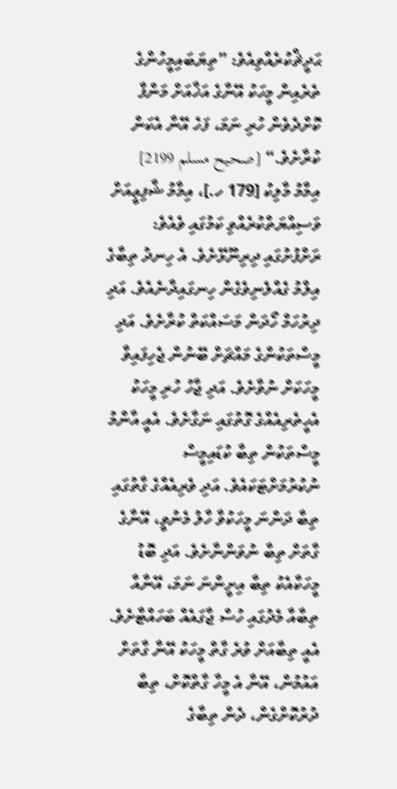ޙަދީޘްކުރެއްވިއެވެ: ”ތިޔަބައިމީހުންގެ ތެރެއިން މީހަކު އޭނާގެ އަޚާއަށް މަންފާ ކޮށްދެވެން ހުރި ނަމަ، ފަހެ އޭނާ އެކަން ކުރާށެވެ.“ [صحيح مسلم 2199]
އިމާމު މާލިކު [179 ހ.]، އިމާމު ޝާފިޢީއަށް ވަސިއްޔަތްކުރެއްވި ކަމުގައި ވެއެވެ: ރަށްފުށުގައި ދިރިނޫޅޭށެވެ. އެ ހިނދު ތިބާގެ އިލްމު ގެއްލެނިވެގެން ހިނގައިދާނެއެވެ. އަދި ދިރުހަމް ހޯދަން މަސައްކަތް ކުރާށެވެ. އަދި މީސްތަކުންގެ މައްޗަށް ބޭނުން ޖެހިފައިވާ މީހަކަށް ނުވާށެވެ. އަދި ޖާހު ހުރި މީހަކު އެހީތެރިއެއްގެ ގޮތުގައި ނަގާށެވެ. އެއީ އާންމު މީސްތަކުން ތިބާ ކުޑައިމީސް ނުކުރުމަށްޓަކައެވެ. އަދި ވެރިއެއްގެ ގާތުގައި ތިބާ ދަންނަ މީހަކުވާ ހާލު މެނުވީ، އޭނާގެ ގާތަށް ތިބާ ނުވަންނާށެވެ. އަދި ބޮޑު މީހަކާއެކު ތިބާ އިށީންނަ ނަމަ، އޭނާއާ ތިބާއާ މެދުގައި ހުސް ޖާގައެއް ބަހައްޓާށެވެ. އެއީ ތިބާއަށް ވުރެ ގާތް މީހަކު އޭނާ ގާތަށް އައުމުން، އޭނާ އެ މީހާ ގާތްކޮށް، ތިބާ ދުރުކޮށްގެން، ދެން ތިބާގެ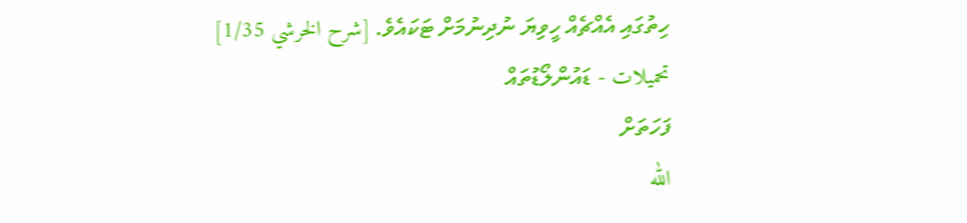ހިތުގައި އެއްޗެއް ހީވިޔަ ނުދިނުމަށް ޓަކައެވެ. [شرح الخرشي 1/35]
تحميلات - ޑައުންލޯޑުތައް
ފަހަތަށް
الله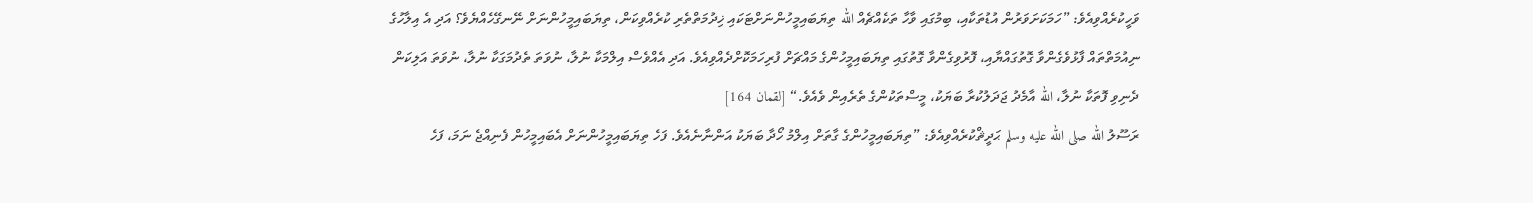ވަހީކުރެއްވިއެވެ: ”ހަމަކަށަވަރުން އުޑުތަކާއި، ބިމުގައި ވާހާ ތަކެއްޗެއް الله ތިޔަބައިމީހުންނަށްޓަކައި ޚިދުމަތްތެރި ކުރެއްވިކަން، ތިޔަބައިމީހުންނަށް ނޭނގޭހެއްޔެވެ؟ އަދި އެ އިލާހުގެ ނިއުމަތްތައް ފާޅުވެގެންވާ ގޮތުގައްޔާއި، ފޮރުވިގެންވާ ގޮތުގައި ތިޔަބައިމީހުންގެ މައްޗަށް ފުރިހަމަކޮށްދެއްވިއެވެ. އަދި އެއްވެސް އިލްމަކާ ނުލާ، ނުވަތަ ތެދުމަގަކާ ނުލާ، ނުވަތަ އަލިކަން ދެނިވި ފޮތަކާ ނުލާ، الله އާމެދު ޖަދަލުކުރާ ބަޔަކު، މީސްތަކުންގެ ތެރެއިން ވެއެވެ.“ [لقمان 164]
ރަސޫލު الله صلى الله عليه وسلم ޙަދީޘްކުރެއްވިއެވެ: ”ތިޔަބައިމީހުންގެ ގާތަށް އިލްމު ހޯދާ ބަޔަކު އަންނާނެއެވެ. ފަހެ ތިޔަބައިމީހުންނަށް އެބައިމީހުން ފެނިއްޖެ ނަމަ، ފަހެ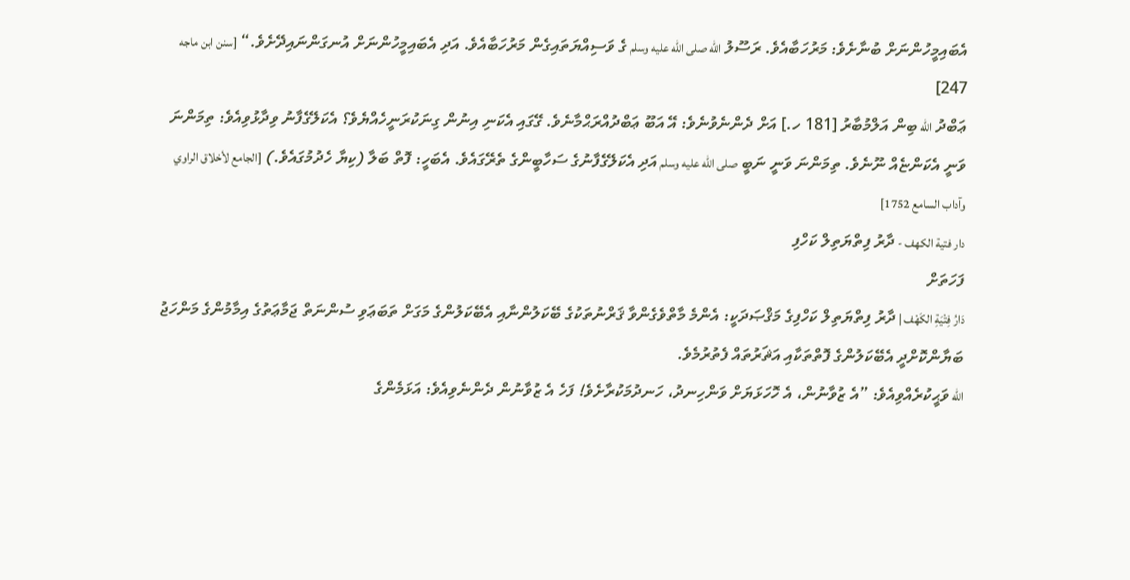އެބައިމީހުންނަށް ބުނާށެވެ: މަރުހަބާއެވެ. ރަސޫލު الله صلى الله عليه وسلم ގެ ވަސިއްޔަތައިގެން މަރުހަބާއެވެ. އަދި އެބައިމީހުންނަށް އުނގަންނައިދޭށެވެ.“ [سنن ابن ماجه 247]
ޢަބްދު الله ބިން އަލްމުބާރު [181 ހ.] އަށް ދެންނެވުނެވެ: އޭ އަބޫ ޢަބްދުއްރަޙްމާނެވެ. ގޭގައި އެކަނި އިނުން ގިނަކުރަނީހެއްޔެވެ؟ އެކަލޭގެފާނު ވިދާޅުވިއެވެ: ތިމަންނަ ވަނީ އެކަންޏެއް ނޫނެވެ. ތިމަންނަ ވަނީ ނަބީ صلى الله عليه وسلم އަދި އެކަލޭގެފާނުގެ ސަހާބީންގެ ތެރޭގައެވެ. އެބަހީ: ފޮތް ބަލާ (ކިޔާ ހެދުމުގައެވެ.) [الجامع لأخلاق الراوي وآداب السامع 1752]
دار فتية الكهف - ދާރު ފިތްޔަތިލް ކަހްފި
ފަހަތަށް
دَارُ فِتْيَةِ الكَهْف | ދާރު ފިތްޔަތިލް ކަހްފިގެ މަޤްޞަދަކީ: އެންމެ މާތްވެގެންވާ ޤަރްނުތަކުގެ ބޭކަލުންނާއި އެބޭކަލުންގެ މަގަށް ތަބަޢަވި ސުންނަތް ޖަމާޢަތުގެ އިމާމުންގެ މަންހަޖު ބަޔާންކޮށްދީ އެބޭކަލުންގެ ފޮތްތަކާއި އަޘަރުތައް ފެތުރުމެވެ.
الله ވަޙީކުރެއްވިއެވެ: ”އެ ޒުވާނުން، އެ ހޮހަޅަޔަށް ވަންހިނދު، ހަނދުމަކުރާށެވެ! ފަހެ އެ ޒުވާނުން ދެންނެވިއެވެ: އަޅަމެންގެ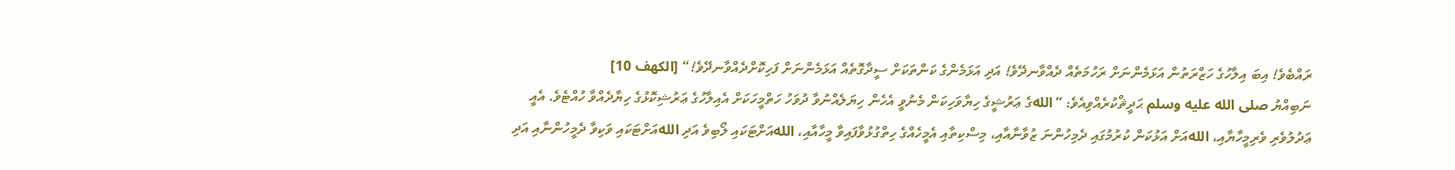ރައްބެވެ! އިބަ އިލާހުގެ ހަޒްރަތުން އަޅަމެންނަށް ރަހުމަތެއް ދެއްވާނދޭވެ! އަދި އަޅަމެންގެ ކަންތަކަށް ސީދާގޮތެއް އަޅަމެންނަށް ފަހިކޮށްދެއްވާނދޭވެ!“ [الكهف 10]
ނަބިއްޔު صلى الله عليه وسلم ޙަދީޘްކުރެއްވިއެވެ: ”اللهގެ ޢަރުޝީގެ ހިޔާވަހިކަން މެނުވީ އެހެން ހިޔަލެއްނުވާ ދުވަހު ހަތްމީހަކަށް އެއިލާހުގެ ޢަރުޝިކޮޅުގެ ހިޔާދެއްވާ ހުއްޓެވެ. އެއީ ޢަދުލުވެރި ވެރިމީހާޔާއި، اللهއަށް އަޅުކަން ކުރުމުގައި ދެމިހުންނަ ޒުވާނާއާއި، މިސްކިތާއި އެމީހެއްގެ ހިތްގުޅުވާފައިވާ މީހާއާއި، اللهއަށްޓަކައި ލޯބިވެ އަދި اللهއަށްޓަކައި ވަކިވާ ދެމީހުންނާއި އަދި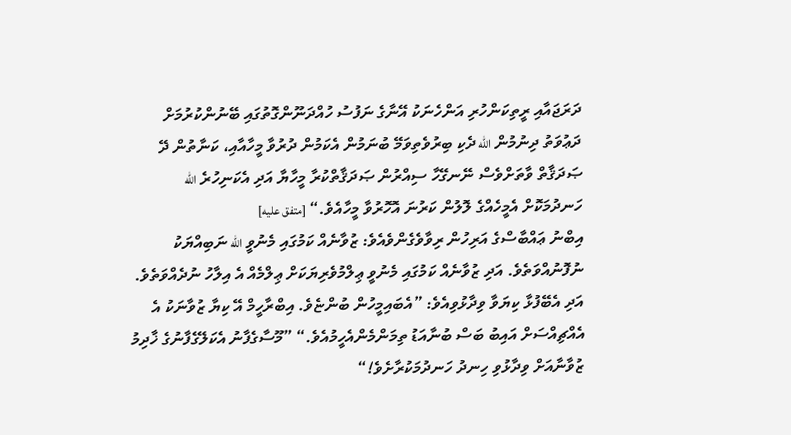ދަރަޖައާއި ރީތިކަންހުރި އަންހެނަކު އޭނާގެ ނަފުސު ހުއްދަނޫންގޮތުގައި ބޭނުންކުރުމަށް ދަޢުވަތު ދިނުމުން الله ދެކި ބިރުވެތިވަމޭ ބުނަމުން އެކަމުން ދުރުވާ މީހާއާއި، ކަނާތުން ދޭ ޞަދަޤާތް ވާތަށްވެސް ނޭނގޭހާ ސިއްރުން ޞަދަޤާތްކުރާ މީހާޔާ އަދި އެކަނިހުރެ الله ހަނދުމަކޮށް އެމީހެއްގެ ލޮލުން ކަރުނަ އޮހޮރުވާ މީހާއެވެ.“ [متفق عليه]
އިބްނު ޢައްބާސްގެ އަރިހުން ރިވާވެގެންވެއެވެ: ޒުވާނެއް ކަމުގައި މެނުވީ الله ނަބިއްޔަކު ނުފޮނުއްވަތެވެ. އަދި ޒުވާނެއް ކަމުގައި މެނުވީ ޢިލްމުވެރިޔަކަށް ޢިލްމެއް އެ އިލާހު ނުދެއްވަތެވެ. އަދި އެބޭފުޅާ ކިޔަވާ ވިދާޅުވިއެވެ: ”އެބައިމީހުން ބުންޏެވެ. އިބްރާހީމް އޭ ކިޔާ ޒުވާނަކު އެ އެއްޗިއްސަށް އައިބު ބަސް ބުނާއަޑު ތިމަންމެންއެހީމުއެވެ.“ ”މޫސާގެފާނު އެކަލޭގެފާނުގެ ޚާދިމު ޒުވާނާއަށް ވިދާޅުވި ހިނދު ހަނދުމަކުރާށެވެ!“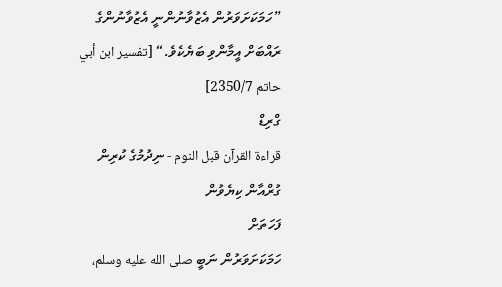”ހަމަކަށަވަރުން އެޒުވާނުންނީ އެޒުވާނުންގެ ރައްބަށް އީމާންވި ބަޔެކެވެ.“ [تفسير ابن أبي حاتم 2350/7]
ގްރިޑް
قراءة القرآن قبل النوم - ނިދުމުގެ ކުރިން ގުރްއާން ކިޔެވުން
ފަހަތަށް
ހަމަކަށަވަރުން ނަބީ صلى الله عليه وسلم،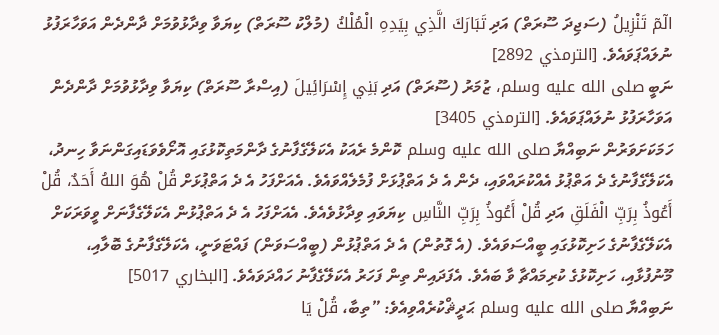الۤمۤ تَنْزِيلُ (ސަޖިދަ ސޫރަތް) އަދި تَبَارَكَ الَّذِي بِيَدِهِ الْمُلْكُ (މުލްކު ސޫރަތް) ކިޔަވާ ވިދާޅުވުމަށް ދާންދެން އަވަހާރަފުޅު ނުލައްޕަވައެވެ. [الترمذي 2892]
ނަބީ صلى الله عليه وسلم، ޒުމަރު (ސޫރަތް) އަދި بَنِي إِسْرَائِيلَ (އިސްރާ ސޫރަތް) ކިޔަވާ ވިދާޅުވުމަށް ދާންދެން އަވަހާރަފުޅު ނުލައްޕަވައެވެ. [الترمذي 3405]
ހަމަކަށަވަރުން ނަބިއްޔާ صلى الله عليه وسلم ކޮންމެ ރެއަކު އެކަލޭގެފާނުގެ ދާންމަތިކޮޅުގައި އޮށޯވެވަޑައިގަންނަވާ ހިނދު، އެކަލޭގެފާނުގެ ދެ އަތްޕުޅު އެއްކުރައްވައި، ދެން އެ ދެ އަތްޕުޅަށް ފުމެލެއްވައެވެ. އެއަށްފަހު އެ ދެ އަތްޕުޅަށް قُلْ هُوَ اللهُ أَحَدٌ، قُلْ أَعُوذُ بِرَبِّ الْفَلَقِ އަދި قُلْ أَعُوذُ بِرَبِّ النَّاسِ ކިޔަވައި ވިދާޅުވެއެވެ. އެއަށްފަހު އެ ދެ އަތްޕުޅުން އެކަލޭގެފާނަށް ވީވަރަކަށް އެކަލޭގެފާނުގެ ހަށިކޮޅުގައި ބީއްސަވައެވެ. (އެ ގޮތުން) އެ ދެ އަތްޕުޅުން (ބީއްސަވަން) ފައްޓަވަނީ، އެކަލޭގެފާނުގެ ބޮލާއި، މޫނުފުޅާއި، ހަށިކޮޅުގެ ކުރިމައްޗާ ވާ ބައެވެ. އެފަދައިން ތިން ފަހަރު އެކަލޭގެފާނު ހައްދަވައެވެ. [البخاري 5017]
ނަބިއްޔާ صلى الله عليه وسلم ޙަދީޘްކުރެއްވިއެވެ: ”ތިބާ، قُلْ يَا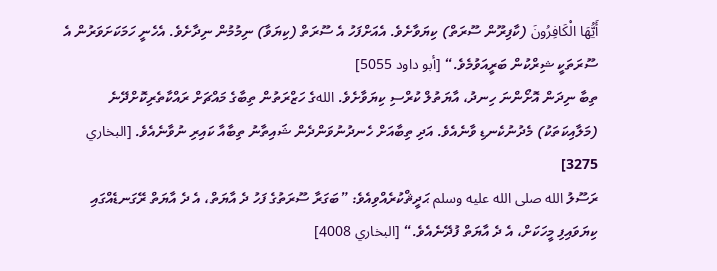أَيُّهَا الْكَافِرُونَ (ކާފިރޫން ސޫރަތް) ކިޔަވާށެވެ. އެއަށްފަހު އެ ސޫރަތް (ކިޔަވާ) ނިމުމުން ނިދާށެވެ. އެހެނީ ހަމަކަށަވަރުން އެ ސޫރަތަކީ ޝިރްކުން ބަރީއަވުމެވެ.“ [أبو داود 5055]
ތިބާ ނިދަން އޮށޯންނަ ހިނދު، އާޔަތުލް ކުރްސި ކިޔަވާށެވެ. اللهގެ ހަޒްރަތުން ތިބާގެ މައްޗަށް ރައްކާތެރިކޮށްދޭނެ (މަލާއިކަތަކު) މެދުނުކެނޑި ވާނެއެވެ. އަދި ތިބާއަށް ހެނދުނުވަންދެން ޝައިތާނު ތިބާއާ ކައިރި ނުވާނެއެވެ. [البخاري 3275]
ރަސޫލު الله صلى الله عليه وسلم ޙަދީޘްކުރެއްވިއެވެ: ”ބަގަރާ ސޫރަތުގެ ފަހު ދެ އާޔަތް، އެ ދެ އާޔަތް ރޭގަނޑެއްގައި ކިޔަވައިފި މީހަކަށް، އެ ދެ އާޔަތް ފުދޭނެއެވެ.“ [البخاري 4008]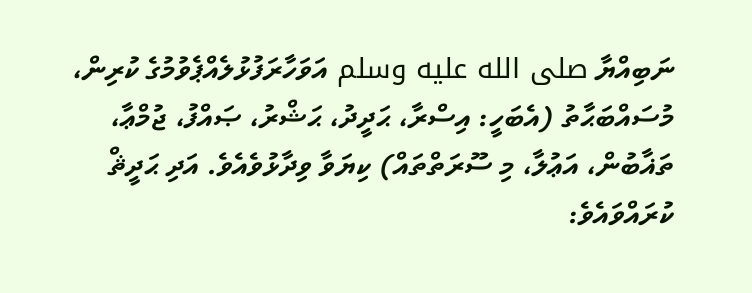ނަބިއްޔާ صلى الله عليه وسلم އަވަހާރަފުޅުލެއްޕެވުމުގެ ކުރިން، މުސައްބަޙާތު (އެބަހީ: އިސްރާ، ޙަދީދު، ޙަޝްރު، ޞައްފު، ޖުމްޢާ، ތަޣާބުން، އަޢުލާ، މި ސޫރަތްތައް) ކިޔަވާ ވިދާޅުވެއެވެ. އަދި ޙަދީޘް ކުރައްވައެވެ: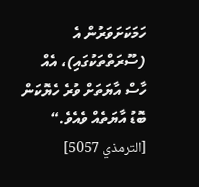ހަމަކަށަވަރުން އެ (ސޫރަތްތަކުގައި)، އެއް ހާސް އާޔަތަށް ވުރެ ހެޔޮކަން ބޮޑު އާޔަތެއް ވެއެވެ.“ [الترمذي 5057]